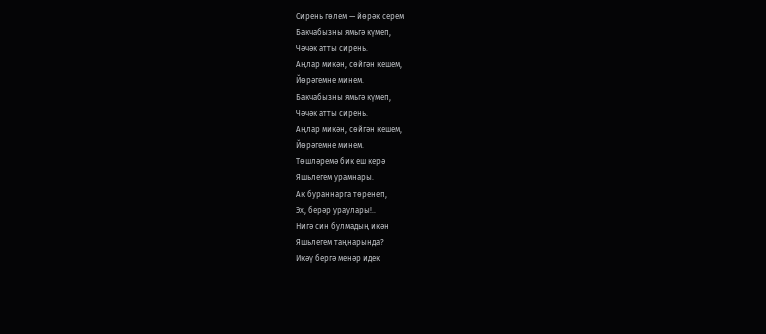Сирень гөлем — йөрәк серем
Бакчабызны ямьгә күмеп,
Чәчәк атты сирень.
Аңлар микән, сөйгән кешем,
Йөрәгемне минем.
Бакчабызны ямьгә күмеп,
Чәчәк атты сирень.
Аңлар микән, сөйгән кешем,
Йөрәгемне минем.
Төшләремә бик еш керә
Яшьлегем урамнары.
Ак бураннарга төренеп,
Эх, берәр ураулары!..
Нигә син булмадың икән
Яшьлегем таңнарында?
Икәү бергә менәр идек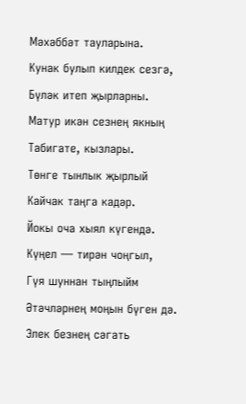Мәхәббәт тауларына.
Кунак булып килдек сезгә,
Бүләк итеп җырларны.
Матур икән сезнең якның
Табигате, кызлары.
Төнге тынлык җырлый
Кайчак таңга кадәр.
Йокы оча хыял күгендә.
Күңел — тирән чоңгыл,
Гүя шуннан тыңлыйм
Әтәчләрнең моңын бүген дә.
Элек безнең сәгать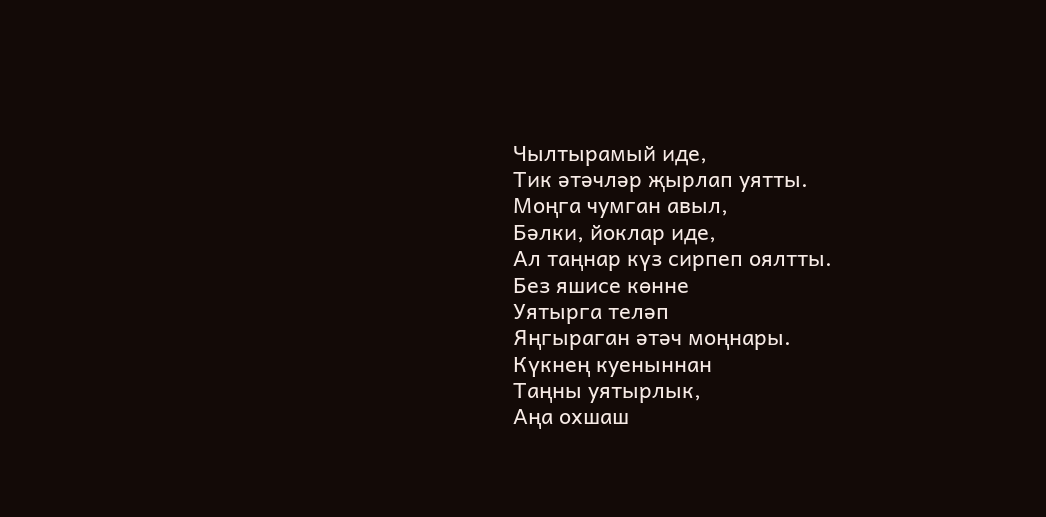Чылтырамый иде,
Тик әтәчләр җырлап уятты.
Моңга чумган авыл,
Бәлки, йоклар иде,
Ал таңнар күз сирпеп оялтты.
Без яшисе көнне
Уятырга теләп
Яңгыраган әтәч моңнары.
Күкнең куеныннан
Таңны уятырлык,
Аңа охшаш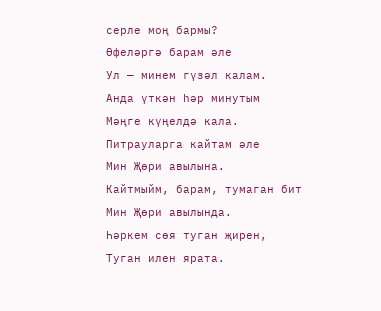серле моң бармы?
Өфеләргә барам әле
Ул — минем гүзәл калам.
Анда үткән һәр минутым
Мәңге күңелдә кала.
Питрауларга кайтам әле
Мин Җөри авылына.
Кайтмыйм, барам, тумаган бит
Мин Җөри авылында.
Һәркем сөя туган җирен,
Туган илен ярата.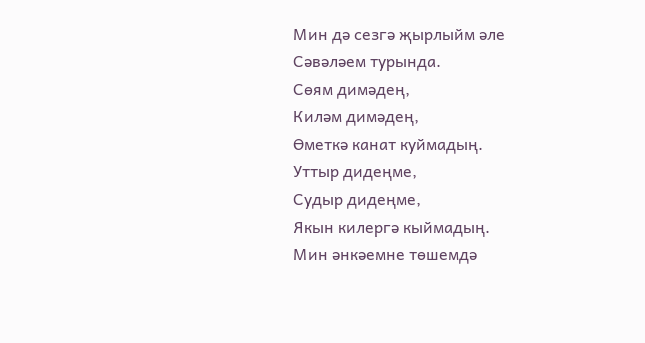Мин дә сезгә җырлыйм әле
Сәвәләем турында.
Сөям димәдең,
Киләм димәдең,
Өметкә канат куймадың.
Уттыр дидеңме,
Судыр дидеңме,
Якын килергә кыймадың.
Мин әнкәемне төшемдә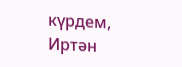күрдем,
Иртән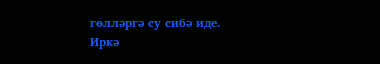гөлләргә су сибә иде.
Иркә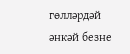гөлләрдәй әнкәй безне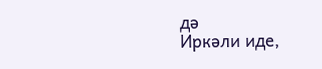дә
Иркәли иде,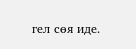гел сөя иде.